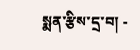སྨན་རྩིས་དྲ་བ། -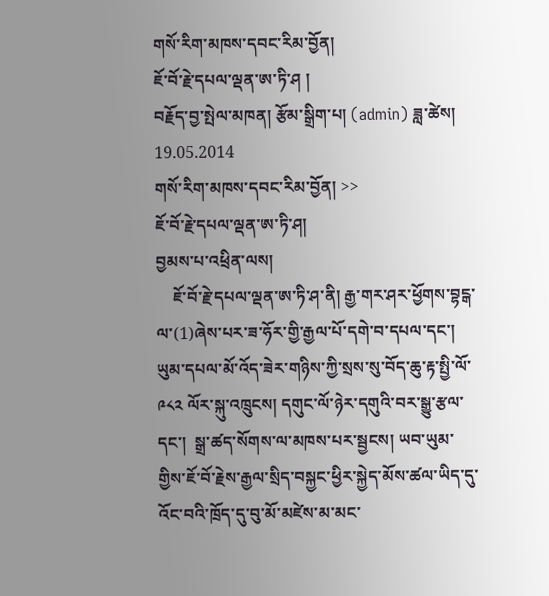གསོ་རིག་མཁས་དབང་རིམ་བྱོན།
ཇོ་བོ་རྗེ་དཔལ་ལྡན་ཨ་ཏི་ཤ །
བརྗོད་བྱ་སྤེལ་མཁན། རྩོམ་སྒྲིག་པ། (admin) ཟླ་ཚེས། 19.05.2014
གསོ་རིག་མཁས་དབང་རིམ་བྱོན། >>
ཇོ་བོ་རྗེ་དཔལ་ལྡན་ཨ་ཏི་ཤ།
བྱམས་པ་འཕྲིན་ལས།
    ཇོ་བོ་རྗེ་དཔལ་ལྡན་ཨ་ཏི་ཤ་ནི། རྒྱ་གར་ཤར་ཕྱོགས་བྷངྒ་ལ་(1)ཞེས་པར་ཟ་ཧོར་གྱི་རྒྱལ་པོ་དགེ་བ་དཔལ་དང་།  ཡུམ་དཔལ་མོ་འོད་ཟེར་གཉིས་ཀྱི་སྲས་སུ་བོད་ཆུ་རྟ་སྤྱི་ལོ་༩༨༢ ལོར་སྐུ་འཁྲུངས། དགུང་ལོ་ཉེར་དགུའི་བར་སྒྱུ་རྩལ་དང་།  སྒྲ་ཚད་སོགས་ལ་མཁས་པར་སྦྱངས། ཡབ་ཡུམ་གྱིས་ཇོ་བོ་རྗེས་རྒྱལ་སྲིད་བསྐྱང་ཕྱིར་སྐྱེད་མོས་ཚལ་ཡིད་དུ་འོང་བའི་ཁྲོད་དུ་བུ་མོ་མཛེས་མ་མང་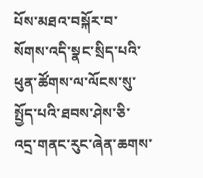པོས་མཐའ་བསྐོར་བ་སོགས་འདི་སྣང་སྲིད་པའི་ཕུན་ཚོགས་ལ་ལོངས་སུ་སྤྱོད་པའི་ཐབས་ཤེས་ཅི་འདྲ་གནང་རུང་ཞེན་ཆགས་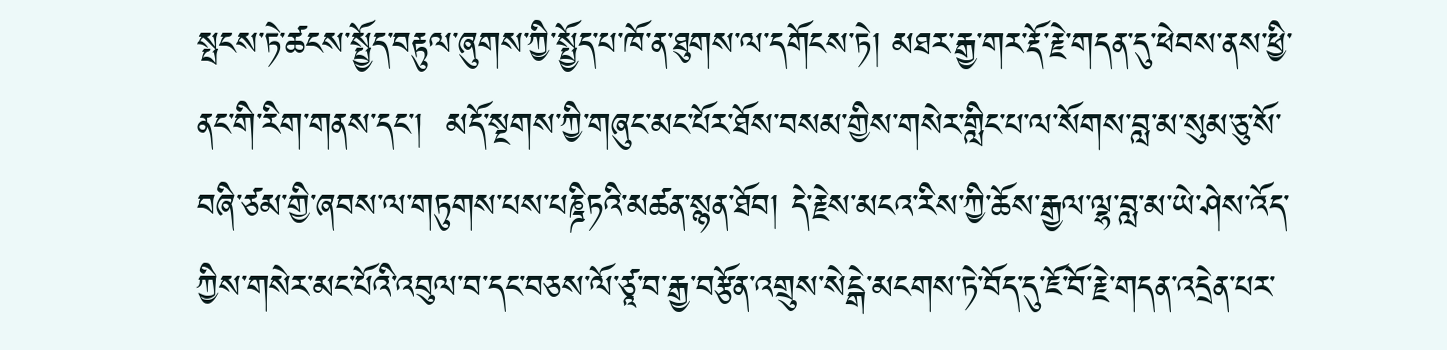སྤངས་ཏེ་ཚངས་སྤྱོད་བརྟུལ་ཞུགས་ཀྱི་སྤྱོད་པ་ཁོ་ན་ཐུགས་ལ་དགོངས་ཏེ། མཐར་རྒྱ་གར་རྡོ་རྗེ་གདན་དུ་ཕེབས་ནས་ཕྱི་ནང་གི་རིག་གནས་དང་།  མདོ་སྔགས་ཀྱི་གཞུང་མང་པོར་ཐོས་བསམ་གྱིས་གསེར་གླིང་པ་ལ་སོགས་བླ་མ་སུམ་ཅུ་སོ་བཞི་ཙམ་གྱི་ཞབས་ལ་གཏུགས་པས་པཎྜིཏའི་མཚན་སྙན་ཐོབ། དེ་རྗེས་མངའ་རིས་ཀྱི་ཆོས་རྒྱལ་ལྷ་བླ་མ་ཡེ་ཤེས་འོད་ཀྱིས་གསེར་མང་པོའི་འབུལ་བ་དང་བཅས་ལོ་ཙཱ་བ་རྒྱ་བརྩོན་འགྲུས་སེངྒེ་མངགས་ཏེ་བོད་དུ་ཇོ་བོ་རྗེ་གདན་འདྲེན་པར་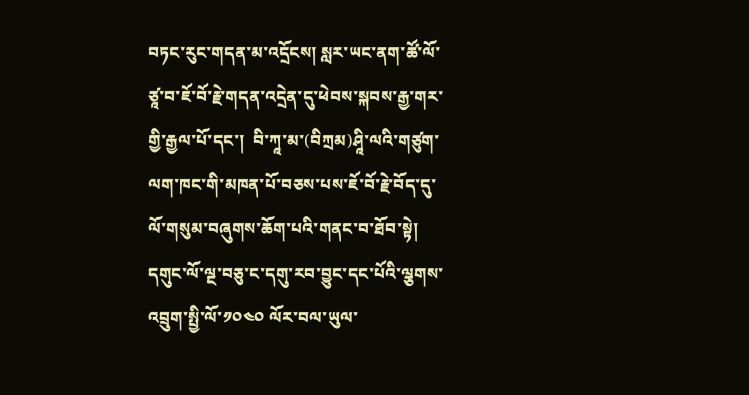བཏང་རུང་གདན་མ་འདྲོངས། སླར་ཡང་ནག་ཚོ་ལོ་ཙཱ་བ་ཇོ་བོ་རྗེ་གདན་འདྲེན་དུ་ཕེབས་སྐབས་རྒྱ་གར་གྱི་རྒྱལ་པོ་དང་།  བི་ཀཱ་མ་(བིཀྲམ)ཤཱི་ལའི་གཙུག་ལག་ཁང་གི་མཁན་པོ་བཅས་པས་ཇོ་བོ་རྗེ་བོད་དུ་ལོ་གསུམ་བཞུགས་ཆོག་པའི་གནང་བ་ཐོབ་སྟེ། དགུང་ལོ་ལྔ་བཅུ་ང་དགུ་རབ་བྱུང་དང་པོའི་ལྕགས་འབྲུག་སྤྱི་ལོ་༡༠༤༠ ལོར་བལ་ཡུལ་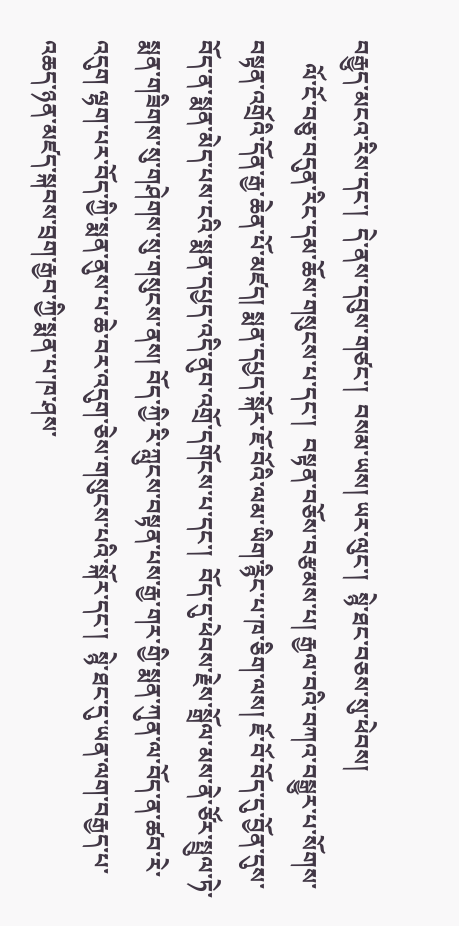བརྒྱུད་མངའ་རིས་དང་།  དེ་ནས་དབུས་གཙང་།  བསམ་ཡས། ཡར་ལུང་།  སྙེ་ཐང་བཅས་སུ་ཕེབས།
    ལོ་ངོ་བཅུ་བདུན་རིང་དམ་ཆོས་གསུངས་པ་དང་།  བསྟན་བཅོས་བརྩམས་པ། རྒྱལ་བའི་བཀའ་བསྒྱུར་པ་སོགས་བསྟན་འགྲོའི་དོན་རྒྱ་ཆེན་པོ་མཛད། སྨན་དཔྱད་སྐོར་ཇོ་བོའི་ལམ་ཡིག་རྙིང་པ་ཁ་ཅིག་ལས། ཇོ་བོ་བོད་དུ་བྱོན་དུས་བོད་ན་སྨན་མེད་པས་ངའི་སྨན་དཔྱད་འདི་ནུབ་འགྲོ་དགོངས་པ་དང་།  བོད་དུ་ཕེབས་རྗེས་སྒྲོལ་མས་ནེ་ཙོར་སྤྲུལ་ཏེ་སྨན་གཟིགས་སུ་གཤེགས་སུ་གསུངས་ནས། བོད་ཀྱི་རི་ཀླུངས་བསྟན་པས་རྒྱ་གར་གྱི་སྨན་ཀུན་ལ་བོད་ན་ཚབ་རེ་འདུག ལྷག་པར་བོད་ཀྱི་སྨན་ནུས་པ་ཆེ་བར་འདུག་ཅེས་གསུངས་པའི་སྐོར་དང་།  སྙེ་ཐང་དུ་ཡན་ལག་བརྒྱད་པ་འཆད་ཉན་མཛད་སྐབས་བྲག་རྒྱབ་ཀྱི་སྨན་པ་ཁ་ཤས་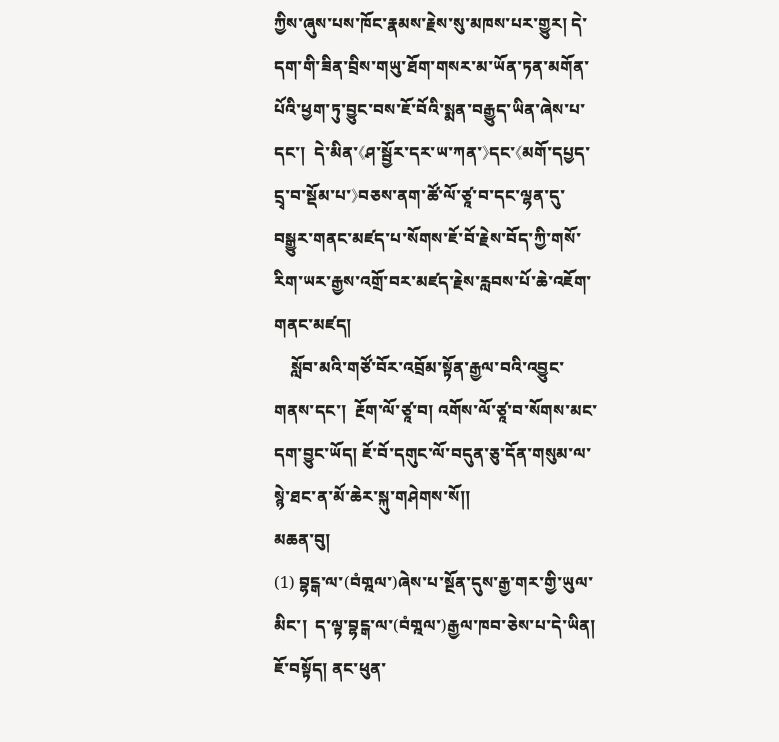ཀྱིས་ཞུས་པས་ཁོང་རྣམས་རྗེས་སུ་མཁས་པར་གྱུར། དེ་དག་གི་ཟིན་བྲིས་གཡུ་ཐོག་གསར་མ་ཡོན་ཏན་མགོན་པོའི་ཕྱག་ཏུ་བྱུང་བས་ཇོ་བོའི་སྨན་བརྒྱུད་ཡིན་ཞེས་པ་དང་།  དེ་མིན་《ཤ་སྦྱོར་དར་ཡ་ཀན་》དང་《མགོ་དཔྱད་དྲྭ་བ་སྡོམ་པ་》བཅས་ནག་ཚོ་ལོ་ཙཱ་བ་དང་ལྷན་དུ་བསྒྱུར་གནང་མཛད་པ་སོགས་ཇོ་བོ་རྗེས་བོད་ཀྱི་གསོ་རིག་ཡར་རྒྱས་འགྲོ་བར་མཛད་རྗེས་རླབས་པོ་ཆེ་འཇོག་གནང་མཛད།
    སློབ་མའི་གཙོ་བོར་འབྲོམ་སྟོན་རྒྱལ་བའི་འབྱུང་གནས་དང་།  རྔོག་ལོ་ཙཱ་བ། འགོས་ལོ་ཙཱ་བ་སོགས་མང་དག་བྱུང་ཡོད། ཇོ་བོ་དགུང་ལོ་བདུན་ཅུ་དོན་གསུམ་ལ་སྙེ་ཐང་ན་མོ་ཆེར་སྐུ་གཤེགས་སོ།།
མཆན་བུ།
(1) བྷངྒ་ལ་(བཾགྰལ་)ཞེས་པ་སྔོན་དུས་རྒྱ་གར་གྱི་ཡུལ་མིང་།  ད་ལྟ་བྷངྒ་ལ་(བཾགྰལ་)རྒྱལ་ཁབ་ཅེས་པ་དེ་ཡིན། ཇོ་བསྟོད། ནང་ཕུན་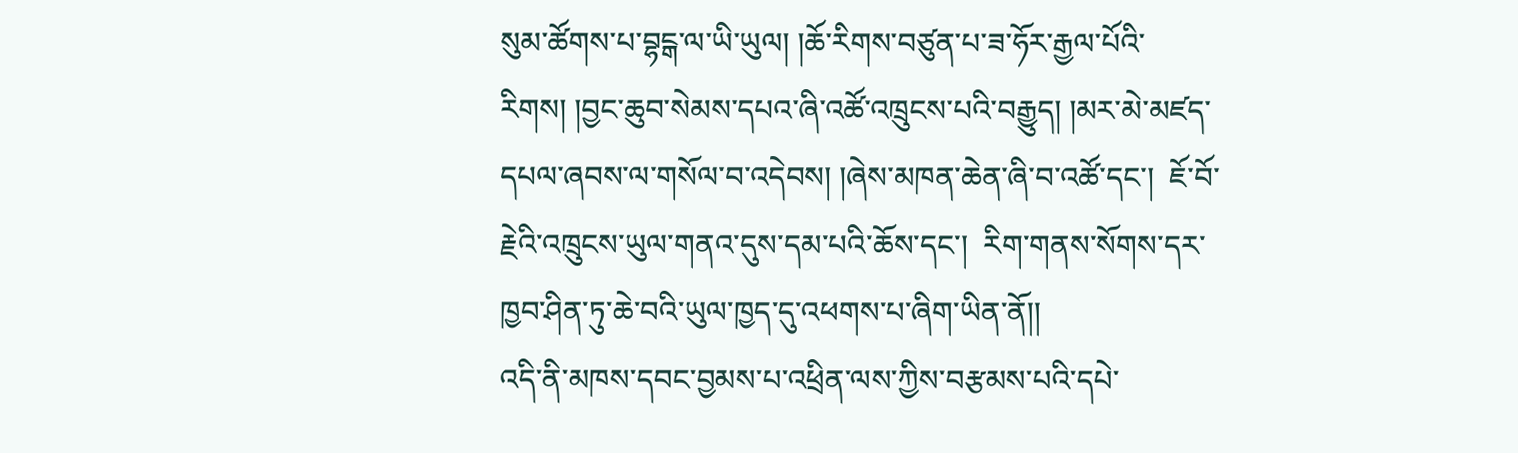སུམ་ཚོགས་པ་བྷངྒ་ལ་ཡི་ཡུལ། །ཆོ་རིགས་བཙུན་པ་ཟ་ཧོར་རྒྱལ་པོའི་རིགས། །བྱང་ཆུབ་སེམས་དཔའ་ཞི་འཚོ་འཁྲུངས་པའི་བརྒྱུད། །མར་མེ་མཛད་དཔལ་ཞབས་ལ་གསོལ་བ་འདེབས། །ཞེས་མཁན་ཆེན་ཞི་བ་འཚོ་དང་།  ཇོ་བོ་རྗེའི་འཁྲུངས་ཡུལ་གནའ་དུས་དམ་པའི་ཆོས་དང་།  རིག་གནས་སོགས་དར་ཁྱབ་ཤིན་ཏུ་ཆེ་བའི་ཡུལ་ཁྱད་དུ་འཕགས་པ་ཞིག་ཡིན་ནོ།།
འདི་ནི་མཁས་དབང་བྱམས་པ་འཕྲིན་ལས་ཀྱིས་བརྩམས་པའི་དཔེ་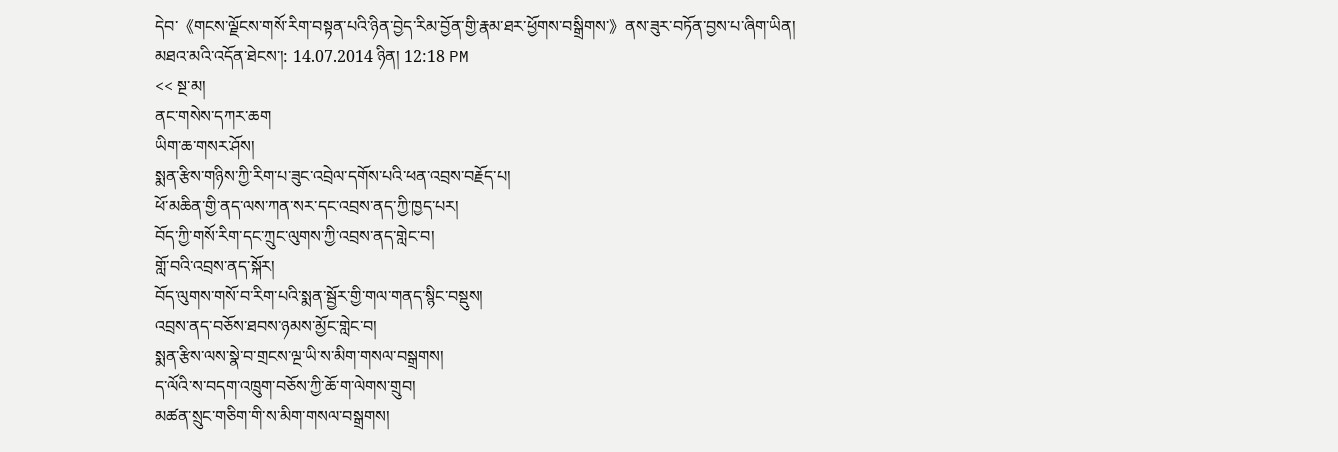དེབ་《གངས་ལྗོངས་གསོ་རིག་བསྟན་པའི་ཉིན་བྱེད་རིམ་བྱོན་གྱི་རྣམ་ཐར་ཕྱོགས་བསྒྲིགས་》ནས་ཟུར་བཏོན་བྱས་པ་ཞིག་ཡིན།
མཐའ་མའི་འདོན་ཐེངས་།: 14.07.2014 ཉིན། 12:18 PM
<< སྔ་མ།
ནང་གསེས་དཀར་ཆག
ཡིག་ཆ་གསར་ཤོས།
སྨན་རྩིས་གཉིས་ཀྱི་རིག་པ་ཟུང་འབྲེལ་དགོས་པའི་ཕན་འབྲས་བརྗོད་པ།
ཕོ་མཆིན་གྱི་ནད་ལས་ཀན་སར་དང་འབྲས་ནད་ཀྱི་ཁྱད་པར།
བོད་ཀྱི་གསོ་རིག་དང་ཀྲུང་ལུགས་ཀྱི་འབྲས་ནད་གླེང་བ།
གློ་བའི་འབྲས་ནད་སྐོར།
བོད་ལུགས་གསོ་བ་རིག་པའི་སྨན་སྦྱོར་གྱི་གལ་གནད་སྙིང་བསྡུས།
འབྲས་ནད་བཅོས་ཐབས་ཉམས་མྱོང་གླེང་བ།
སྨན་རྩིས་ལས་སྣེ་བ་གྲངས་ལྔ་ཡི་ས་མིག་གསལ་བསྒྲགས།
ད་ལོའི་ས་བདག་འཁྲུག་བཅོས་ཀྱི་ཆོ་ག་ལེགས་གྲུབ།
མཚན་སྲུང་གཅིག་གི་ས་མིག་གསལ་བསྒྲགས།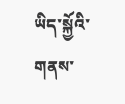ཡིད་སྐྱོའི་གནས་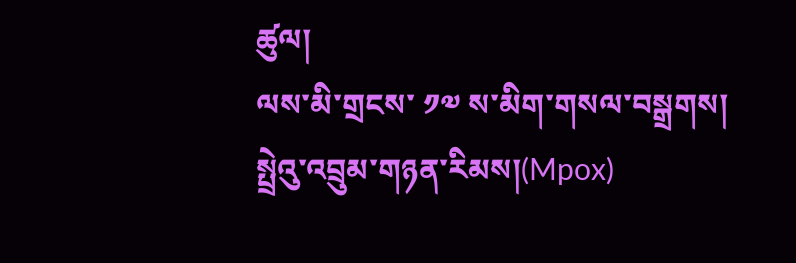ཚུལ།
ལས་མི་གྲངས་ ༡༧ ས་མིག་གསལ་བསྒྲགས།
སྤྲེའུ་འབྲུམ་གཉན་རིམས།(Mpox)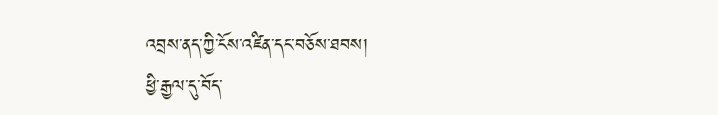འབྲས་ནད་ཀྱི་ངོས་འཛིན་དང་བཅོས་ཐབས།
ཕྱི་རྒྱལ་དུ་བོད་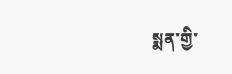སྨན་གྱི་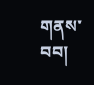གནས་བབ།